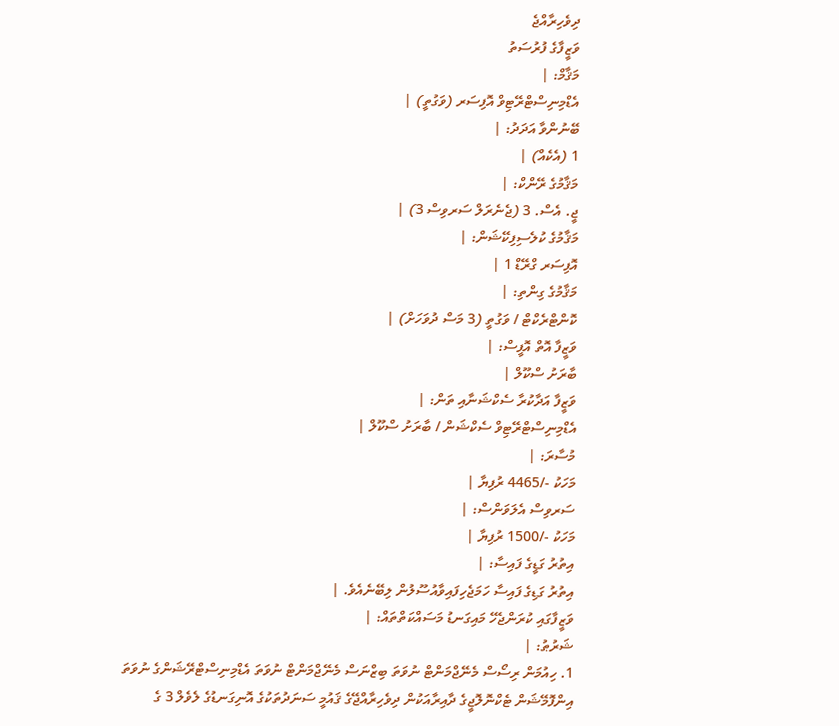ދިވެހިރާއްޖެ
ވަޒީފާގެ ފުރުސަތު
މަޤާމް: |
އެޑްމިނިސްޓްރޭޓިވް އޮފިސަރ (ވަގުތީ) |
ބޭނުންވާ އަދަދު: |
1 (އެކެއް) |
މަޤާމުގެ ރޭންކް: |
ޖީ. އެސް. 3 (ޖެނެރަލް ސަރވިސް 3) |
މަޤާމުގެ ކުލެސިފިކޭޝަން: |
އޮފިސަރ ގްރޭޑް 1 |
މަޤާމުގެ ގިންތި: |
ކޮންޓްރެކްޓް / ވަގުތީ (3 މަސް ދުވަހަށް) |
ވަޒީފާ އޮތް އޮފީސް: |
ބާރަށު ސްކޫލް |
ވަޒީފާ އަދާކުރާ ސެކްޝަނާއި ތަން: |
އެޑްމިނިސްޓްރޭޓިވް ސެކްޝަން / ބާރަށު ސްކޫލް |
މުސާރަ: |
މަހަކު -/4465 ރުފިޔާ |
ސަރވިސް އެލަވަންސް: |
މަހަކު -/1500 ރުފިޔާ |
އިތުރު ގަޑީގެ ފައިސާ: |
އިތުރު ގަޑިގެ ފައިސާ ހަމަޖެހިފައިވާއުސޫލުން ލިބޭނެއެވެ. |
ވަޒީފާގައި ކުރަންޖެހޭ މައިގަނޑު މަސައްކަތްތައް: |
ޝަރުޠު: |
1. ހިއުމަން ރިސޯސް މެނޭޖްމަންޓް ނުވަތަ ބިޒްނަސް މެނޭޖްމަންޓް ނުވަތަ އެޑްމިނިސްޓްރޭޝަންގެ ނުވަތަ އިންފޮމޭޝަން ޓެކްނޮލޮޖީގެ ދާއިރާއަކުން ދިވެހިރާއްޖޭގެ ޤައުމީ ސަނަދުތަކުގެ އޮނިގަނޑުގެ ލެވެލް 3 ގެ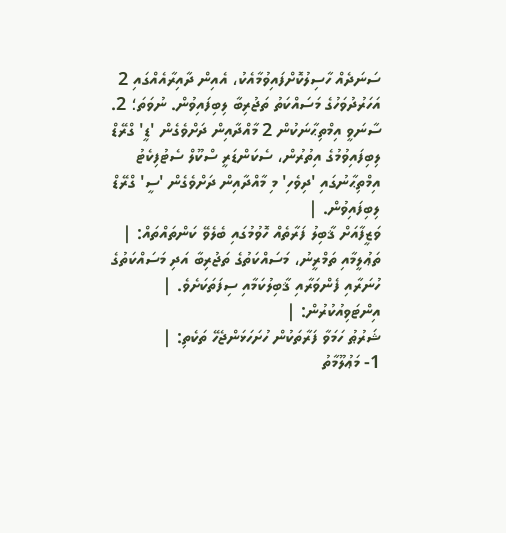ސަނަދެއް ހާސިލުކޮށްފައިވުމާއެކު، އެއިން ދާއިރާއެއްގައި 2 އަހަރުދުވަހުގެ މަސައްކަތު ތަޖުރިބާ ލިބިފައިވުން. ނުވަތަ؛ 2. ސާނަވީ އިމްތިޙާނަކުން 2 މާއްދާއިން ދަށްވެގެން 'ޑީ' ގްރޭޑް ލިބިފައިވުމުގެ އިތުރުން، ސެކަންޑަރީ ސްކޫލް ސެޓުފިކެޓު އިމްތިޙާނުގައި 'ދިވެހި' މި މާއްދާއިން ދަށްވެގެން 'ސީ' ގްރޭޑް ލިބިފައިވުން. |
ވަޒީފާއަށް ޤާބިލު ފަރާތެއް ހޮވުމުގައި ބެލެވޭ ކަންތައްތައް: |
ތަޢުލީމާއި ތަމްރީނު، މަސައްކަތުގެ ތަޖުރިބާ އަދި މަސައްކަތުގެ ހުނަރާއި ފެންވަރާއި ޤާބިލުކަމާއި ސިފަތަކަށެވެ. |
އިންޓަވިއުކުރުން: |
ޝަރުޠު ހަމަވާ ފަރާތަކުން ހުށަހަޅަންޖެހޭ ތަކެތި: |
1- މަޢުލޫމާތު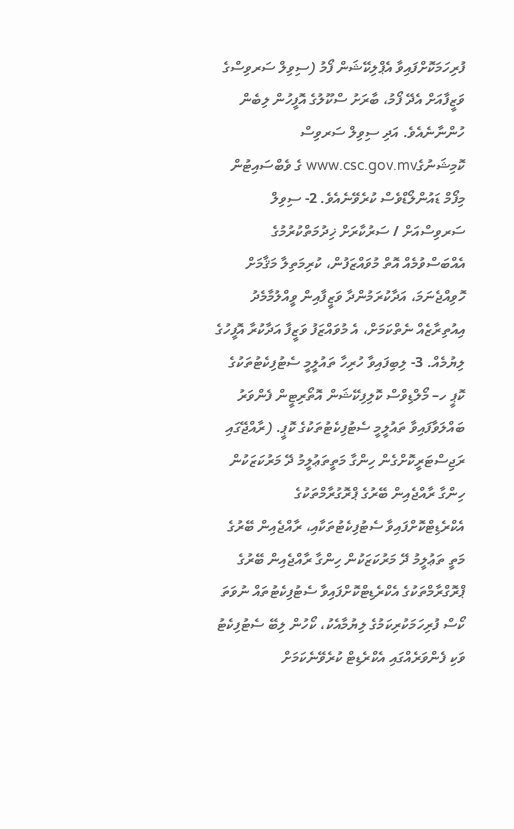ފުރިހަމަކޮށްފައިވާ އެޕްލިކޭޝަން ފޯމު (ސިވިލް ސަރވިސްގެ ވަޒީފާއަށް އެދޭ ފޯމު، ބާރަށު ސްކޫލުގެ އޮފީހުން ލިބެން ހުންނާނެއެވެ. އަދި ސިވިލް ސަރވިސް ކޮމިޝަނުގެwww.csc.gov.mv ގެ ވެބްސައިޓުން މިފޯމް ޑައުންލޯޑްވެސް ކުރެވޭނެއެވެ. 2- ސިވިލް ސަރވިސްއަށް / ސަރުކާރަށް ޚިދުމަތްކުރުމުގެ އެއްބަސްވުމެއް އޮތް މުވައްޒަފުން، ކުރިމަތިލާ މަޤާމަށް ހޮވިއްޖެނަމަ، އަދާކުރަމުންދާ ވަޒީފާއިން ވީއްލުމާމެދު އިއުތިރާޒެއް ނެތްކަމަށް، އެ މުވައްޒަފު ވަޒީފާ އަދާކުރާ އޮފީހުގެ ލިޔުމެއް. 3- ލިބިފައިވާ ހުރިހާ ތައުލީމީ ސެޓުފިކެޓުތަކުގެ ކޮޕީ ހ– މޯލްޑިވްސް ކޮލިފިކޭޝަން އޮތޯރިޓީން ފެންވަރު ބައްލަވާފައިވާ ތައުލީމީ ސެޓުފިކެޓުތަކުގެ ކޮޕީ. (ރާއްޖޭގައި ރަޖިސްޓަރީކޮށްގެން ހިންގާ މަތީތަޢުލީމު ދޭ މަރުކަޒަކުން ހިންގާ ރާއްޖެއިން ބޭރުގެ ޕްރޮގުރާމްތަކުގެ އެކްރެޑިޓްކޮށްފައިވާ ސެޓުފިކެޓުތަކާއި، ރާއްޖެއިން ބޭރުގެ މަތީ ތަޢުލީމު ދޭ މަރުކަޒަކުން ހިންގާ ރާއްޖެއިން ބޭރުގެ ޕްރޮގްރާމްތަކުގެ އެކްރެޑިޓްކޮށްފައިވާ ސެޓުފިކެޓުތައް ނުވަތަ ކޯސް ފުރިހަމަކުރިކަމުގެ ލިޔުމާއެކު، ކޯހުން ލިބޭ ސެޓުފިކެޓު ވަކި ފެންވަރެއްގައި އެކްރެޑިޓް ކުރެވޭނެކަމަށް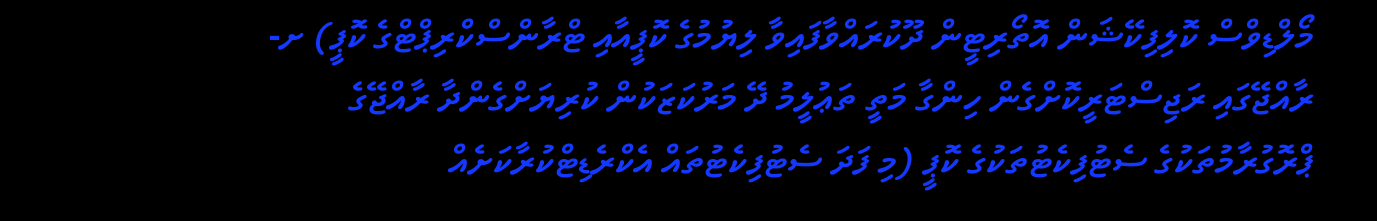މޯލްޑިވްސް ކޮލިފިކޭޝަން އޮތޯރިޓީން ދޫކުރައްވާފައިވާ ލިޔުމުގެ ކޮޕީއާއި ޓްރާންސްކްރިޕްޓްގެ ކޮޕީ) ށ- ރާއްޖޭގައި ރަޖިސްޓަރީކޮށްގެން ހިންގާ މަތީ ތަޢުލީމު ދޭ މަރުކަޒަކުން ކުރިޔަށްގެންދާ ރާއްޖޭގެ ޕްރޮގުރާމުތަކުގެ ސެޓުފިކެޓުތަކުގެ ކޮޕީ (މި ފަދަ ސެޓުފިކެޓުތައް އެކްރެޑިޓްކުރާކަށެއް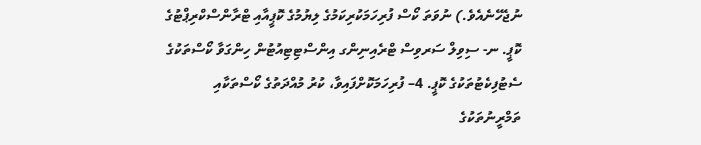ނުޖެހޭނެއެވެ.) ނުވަތަ ކޯސް ފުރިހަމަކުރިކަމުގެ ލިޔުމުގެ ކޮޕީއާއި ޓްރާންސްކްރިޕްޓުގެ ކޮޕީ. ނ- ސިވިލް ސަރވިސް ޓްރެއިނިންގ އިންސްޓިޓިއުޓުން ހިންގަވާ ކޯސްތަކުގެ ސެޓުފިކެޓުތަކުގެ ކޮޕީ. 4– ފުރިހަމަކޮށްފައިވާ، ކުރު މުއްދަތުގެ ކޯސްތަކާއި ތަމްރީނުތަކުގެ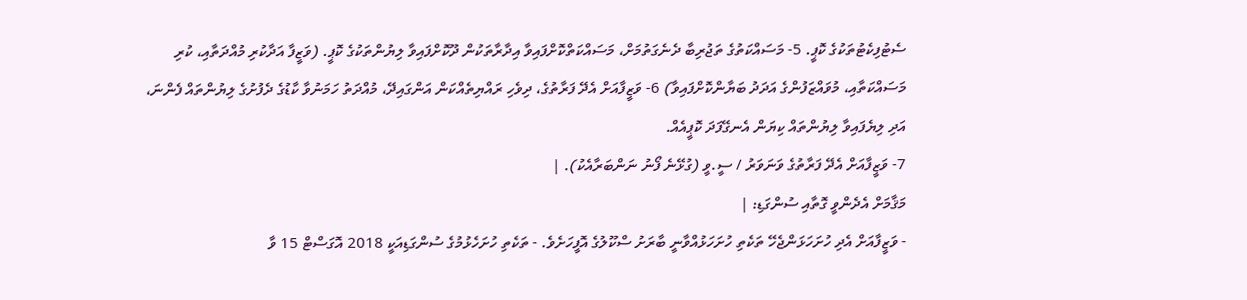ސެޓުފިކެޓުތަކުގެ ކޮޕީ. 5- މަސައްކަތުގެ ތަޖުރިބާ ދެނެގަތުމަށް، މަސައްކަތްކޮށްފައިވާ އިދާރާތަކުން ދޫކޮށްފައިވާ ލިޔުންތަކުގެ ކޮޕީ. (ވަޒީފާ އަދާކުރި މުއްދަތާއި، ކުރި މަސައްކަތާއި، މުވައްޒަފުންގެ އަދަދު ބަޔާންކޮށްފައިވާ) 6- ވަޒީފާއަށް އެދޭ ފަރާތުގެ، ދިވެހި ރައްޔިތެއްކަން އަންގައިދޭ، މުއްދަތު ހަމަނުވާ ކާޑުގެ ދެފުށުގެ ލިޔުންތައް ފެންނަ، އަދި ލިޔެފައިވާ ލިޔުންތައް ކިޔަން އެނގޭފަދަ ކޮޕީއެއް.
7- ވަޒީފާއަށް އެދޭ ފަރާތުގެ ވަނަވަރު / ސީ.ވީ (ގުޅޭނެ ފޯނު ނަންބަރާއެކު). |
މަޤާމަށް އެދެންވީ ގޮތާއި ސުންގަޑި: |
- ވަޒީފާއަށް އެދި ހުށަހަޅަންޖެހޭ ތަކެތި ހުށަހަޅުއްވާނީ ބާރަށު ސްކޫލުގެ އޮފީހަށެވެ. - ތަކެތި ހުށަހެޅުމުގެ ސުންގަޑިއަކީ 2018 އޮގަސްޓް 15 ވާ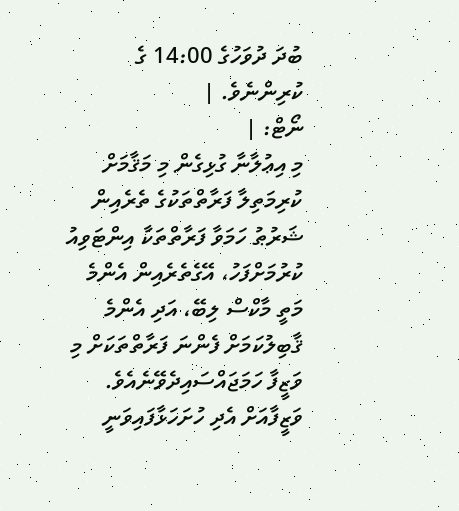ބުދަ ދުވަހުގެ 14:00 ގެ ކުރިންނެވެ. |
ނޯޓް: |
މި އިޢުލާނާ ގުޅިގެން މި މަޤާމަށް ކުރިމަތިލާ ފަރާތްތަކުގެ ތެރެއިން ޝަރުޠު ހަމަވާ ފަރާތްތަކާ އިންޓަވިއު ކުރުމަށްފަހު، އޭގެތެރެއިން އެންމެ މަތީ މާކްސް ލިބޭ، އަދި އެންމެ ޤާބިލުކަމަށް ފެންނަ ފަރާތްތަކަށް މި ވަޒީފާ ހަމަޖައްސައިދެވޭނެއެވެ. ވަޒީފާއަށް އެދި ހުށަހަޅާފައިވަނީ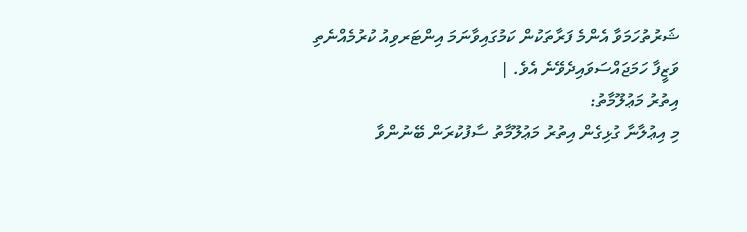ޝަރުތުހަމަވާ އެންމެ ފަރާތަކުން ކަމުގައިވާނަމަ އިންޓަރވިއު ކުރުމެއްނެތި ވަޒީފާ ހަމަޖައްސަވައިދެވޭނެ އެވެ. |
އިތުރު މަޢުލޫމާތު:
މި އިޢުލާނާ ގުޅިގެން އިތުރު މަޢުލޫމާތު ސާފުކުރަން ބޭނުންވާ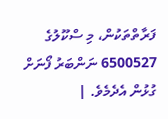ފަރާތްތަކުން، މި ސްކޫލުގެ 6500527 ނަންބަރު ފޯނަށް ގުޅުން އެދެމެވެ. |